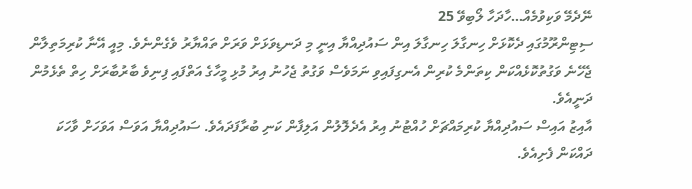ނޭދެމޭ ވަކިވުމެއް…ހާދަހާ ލޯބިވޭ 25
ސިޓިންރޫމުގައި ދެކޮޅަށް ހިނގާލަ ހިނގާލަ އިން ސައުދިއްޔާ އިނީ މި ދަނޑިވަޅަށް ވަރަށް ތައްޔާރު ވެގެންނެވެ. މިއީ އޭނާ ކުރިމަތިލާން ޖެހޭނެ ވަގުތުކޮޅެއްކަން ކިތަންމެ ކުރިން އެނގިފައިވި ނަމަވެސް ވަގުތު ޖެހުނު އިރު މުޅި މީހާގެ އަތްފައި ފިނިވެ ބާރުބާރަށް ހިތް ތެޅެމުން ދަނީއެވެ.
އާއިޒު އައިސް ސައުދިއްޔާ ކުރިމައްޗަށް ހުއްޓުނު އިރު އެދެލޮލުން އަލިފާން ކަނި ބުރާފަދައެވެ. ސައުދިއްޔާ އަވަސް އަވަހަށް ވާހަކަ ދައްކަން ފެށިއެވެ.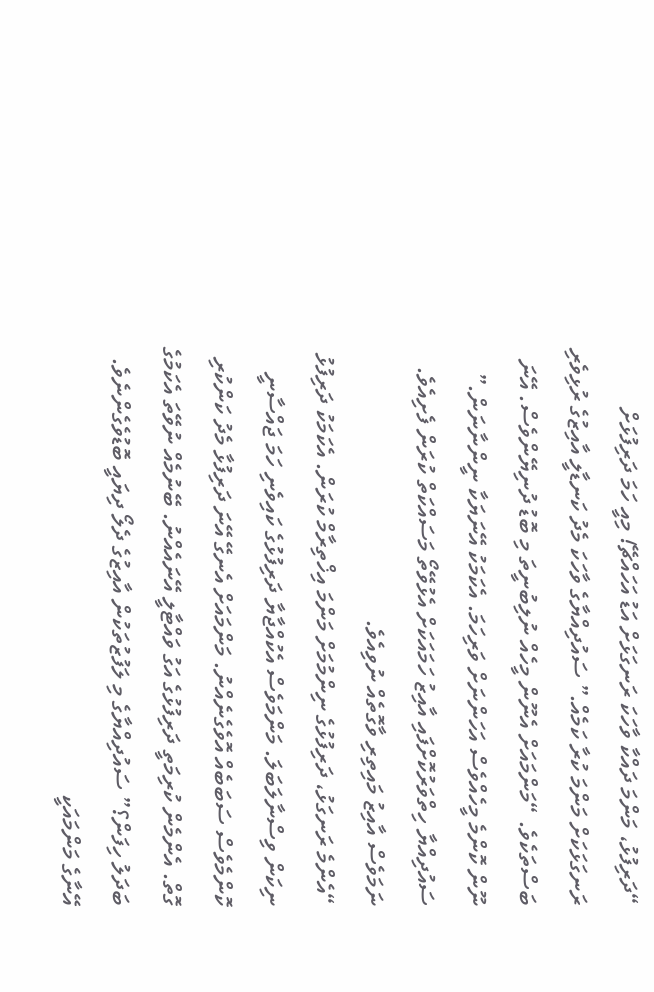“ދަރިފުޅު، މަންމަ ދައްކާ ވާހަކަ ރަނގަޅަށް އަޑު އަހައްޗޭ! މިއީ ހަމަ ދަރިފުޅަށް ރަނގަޅަކަށް މަންމަ ކުރާ ކަމެއް.” ސައުދިއްޔާގެ ވާހަކަ މެދު ކަނޑާލީ އާއިޒުގެ ރުޅިވެރި ބަސްތަކެވެ. “މަންމައަށް އެނޫން މީހެއް ނުލިބުނީތަ މި ބޮޑު ދުނިޔޭންވެސް. އޭނަ ނޫން ކޮންމެ މީހެއްވެސް އަހަންނަށް ވަރިހަމަ. އެކަމަކު އޭނަޔަކާ ނީންނާނަން.”
ސައުދިއްޔާ ހިތްވަރުކޮށްފައި އާއިޒު ހަމައަކަށް އެޅުވޭތޯ މަސައްކަތް ކުރަން ފެށިއެވެ. ނަމަވެސް އާއިޒު މައިތިރި ވާގޮތެއް ނުވިއެވެ.
“އެންމެ ރަނގަޅު، ދަރިފުޅުގެ ނިންމުމަށް މަންމަ އިޚްތިރާމް ކުރަން. އެކަމަކު ދަރިފުޅު ނިކަން ވިސްނާލަބަލަ. މަންމަވެސް އެކުއްޖާޔާ ދަރިފުޅުގެ ކައިވެނި ހަމަ ޖައްސާނީ ކޮންމެވެސް ސަބަބެއް އޮވެގެނެއްނު. މަންމައަށް އެނގޭ އޭނަ ދަރިފުޅާ މެދު ކަންކުރި ގޮތް. އެންމެން ކުރިމަތީ ދަރިފުޅުގެ އަގު ވައްޓާލީ އޭނައެއްނު. ބޭނުމެއް ނުވޭތަ އެކަމުގެ ބަދަލު ހިފަން؟” ސައުދިއްޔާގެ މި ލަފުޒުތަކުން އާއިޒުގެ ދެލޯ ދިޔައީ ބޮޑުވެގެންނެވެ. އޭނާގެ މަންމައަކީ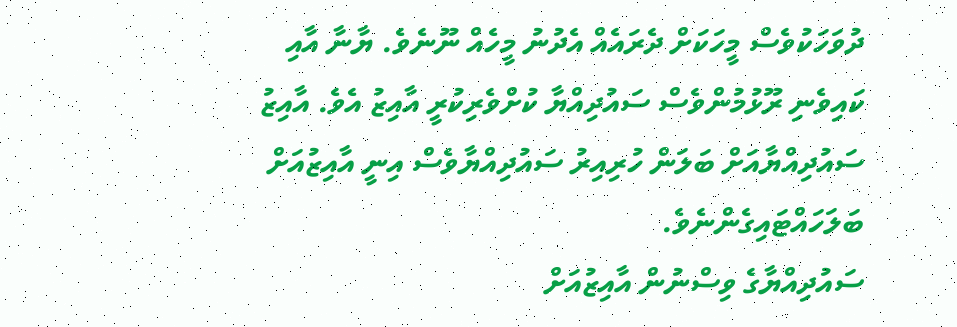ދުވަހަކުވެސް މީހަކަށް ދެރައެއް އެދުނު މީހެއް ނޫނެވެ. ޔާނާ އާއި ކައިވެނި ރޫޅުމުންވެސް ސައުދިއްޔާ ކުށްވެރިކުރީ އާއިޒު އެވެ. އާއިޒު ސައުދިއްޔާއަށް ބަލަން ހުރިއިރު ސައުދިއްޔާވެސް އިނީ އާއިޒުއަށް ބަލަހައްޓައިގެންނެވެ.
ސައުދިއްޔާގެ ވިސްނުން އާއިޒުއަށް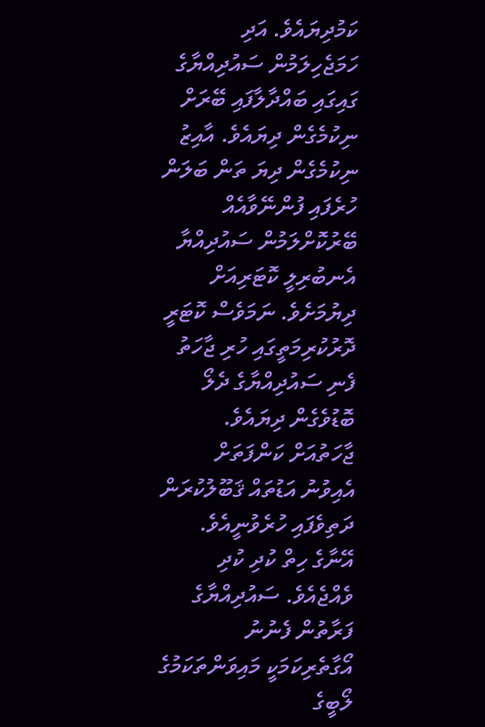ކަމުދިޔައެވެ. އަދި ހަމަޖެހިލަމުން ސައުދިއްޔާގެ ގައިގައި ބައްދާލާފައި ބޭރަށް ނިކުމެގެން ދިޔައެވެ. އާއިޒު ނިކުމެގެން ދިޔަ ތަން ބަލަން ހުރެފައި ފުންނޭވާއެއް ބޭރުކޮށްލަމުން ސައުދިއްޔާ އެނބުރިލީ ކޮޓަރިއަށް ދިޔުމަށެވެ. ނަމަވެސް ކޮޓަރީ ދޮރުކުރިމަތީގައި ހުރި ޖާހަތު ފެނި ސައުދިއްޔާގެ ދެލޯ ބޮޑުވެގެން ދިޔައެވެ.
ޖާހަތުއަށް ކަންފަތަށް އެއިވުނު އަޑުތައް ޤަބޫލުކުރަން ދަތިވެފައި ހުރެވުނީއެވެ. އޭނާގެ ހިތް ކުދި ކުދި ވެއްޖެއެވެ. ސައުދިއްޔާގެ ފަރާތުން ފެނުނު އޯގާތެރިކަމަކީ މައިވަންތަކަމުގެ ލޯބީގެ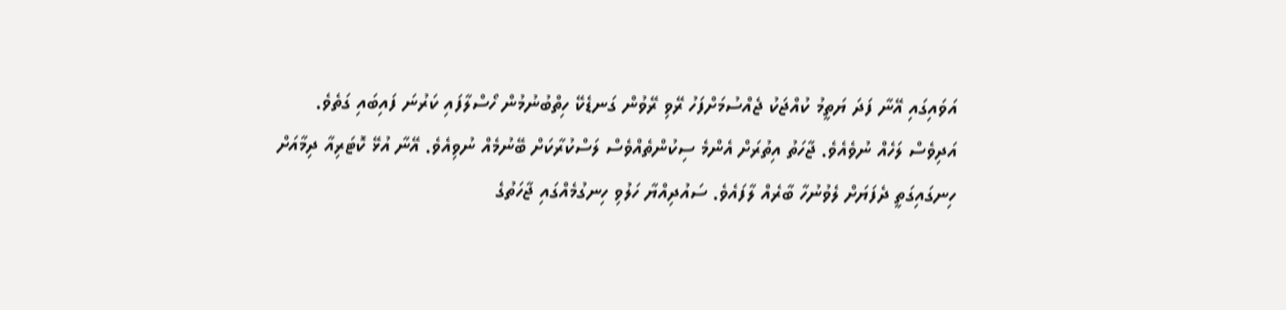އަވައިގައި އޭނާ ފަދަ ޔަތީމު ކުއްޖަކު ޖެއްސުމަށްފަހު ރޭވި ރޭވުން ގަނޑެކޭ ހިތްބުނުމުން ހޯސްލާފައި ކަރުނަ ފައިބައި ގަތެވެ. އަދިވެސް ލަހެއް ނުވެއެވެ. ޖާހަތު އިތުރަށް އެންމެ ސިކުންތެއްވެސް ލަސްކުރާކަށް ބޭނުމެއް ނުވިއެވެ. އޭނާ އުޅޭ ކޮޓަރިއާ ދިމާއަށް ހިނގައިގަތީ ދެފަޔަށް ލެވުނުހާ ބާރެއް ލާފައެވެ. ސައުދިއްޔާ ހަލުވި ހިނގުމެއްގައި ޖާހަތުގެ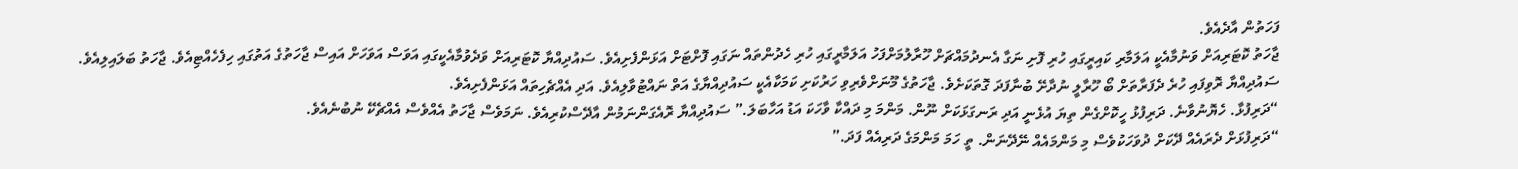ފަހަތުން އާދެއެވެ.
ޖާހަތު ކޮޓަރިއަށް ވަނުމާއެކީ އަލަމާރި ކައިރީގައި ހުރި ފޮށި ނަގާ އެނދުމައްޗަށް ހޫރާލުމަށްފަހު އަލަމާރީގައި ހުރި ހެދުންތައް ނަގައި ފޮށްޓަށް އަޅަންފެށިއެވެ. ސައުދިއްޔާ ކޮޓަރިއަށް ވަދެވުމާއެކީގައި އަވަސް އަވަހަށް އައިސް ޖާހަތުގެ އަތުގައި ހިފެހެއްޓިއެވެ. ޖާހަތު ބަލައިލިއެވެ. ސައުދިއްޔާ ރޮވިފައި ހުރެ ދެފަރާތަށް ބޯ ހޫރާލީ ނުދާށޭ ބުނާފަދަ ގޮތަކަށެވެ. ޖާހަތުގެ މޫނަށްވެރިވި ހަރުކަށި ކަމަކާއެކީ ސައުދިއްޔާގެ އަތް ނައްޓުވާލިއެވެ. އަދި އެއްޗެހިތައް އަޅަންފެށިއެވެ.
“ދަރިފުޅާ. ހެޔޮނުވާނެ. ދަރިފުޅު ހީކޮށްގެން ތިޔަ އުޅެނީ އަދި ރަނގަޅަކަށް ނޫން. މަންމަ މި ދައްކާ ވާހަކަ އަޑު އަހާބަލަ.” ސައުދިއްޔާ ރޮއެގަންނަމުން އާދޭސްކުރިއެވެ. ނަމަވެސް ޖާހަތު އެއްވެސް އެއްޗެކޭ ނުބުނެއެވެ.
“ދަރިފުޅަށް ދެރައެއް ދޭކަށް ދުވަހަކުވެސް މި މަންމައެއް ނޭދޭނަން. ތީ ހަމަ މަންމަގެ ދަރިއެއް ފަދަ.”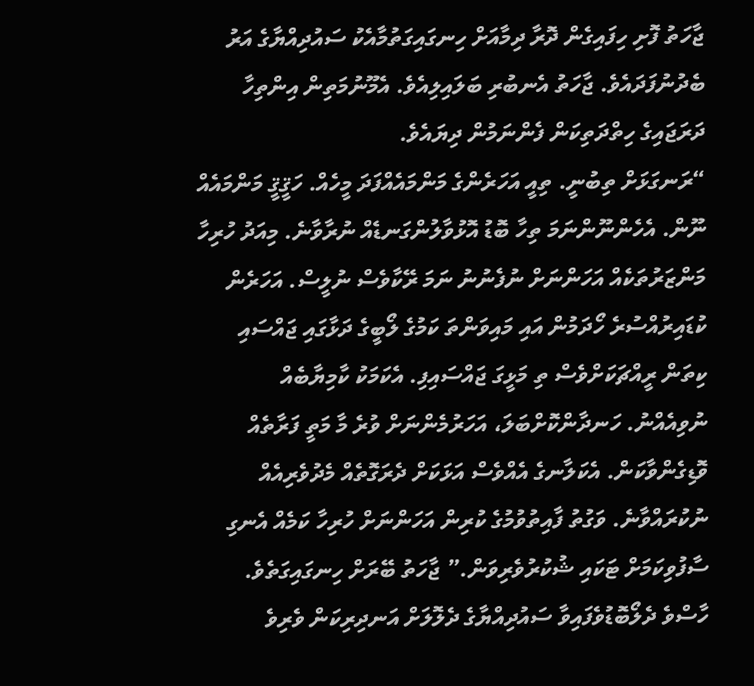ޖާހަތު ފޮށި ހިފައިގެން ދޮރާ ދިމާއަށް ހިނގައިގަތުމާއެކު ސައުދިއްޔާގެ އަރު ބެދުނުފަދައެވެ. ޖާހަތު އެނބުރި ބަލައިލިއެވެ. އެމޫނުމަތިން އިންތިހާ ދަރަޖައިގެ ހިތްދަތިކަން ފެންނަމުން ދިޔައެވެ.
“ރަނގަޅަށް ތިބުނީ. ތިއީ އަހަރެންގެ މަންމައެއްފަދަ މީހެއް. ހަޤީޤީ މަންމައެއް ނޫން. އެހެންނޫންނަމަ ތިހާ ބޮޑު އޮޅުވާލުންގަނޑެއް ނުރާވާނެ. މިއަދު ހުރިހާ މަންޒަރުތަކެއް އަހަންނަށް ނުފެނުނު ނަމަ ރޭކާވެސް ނުލީސް. އަހަރެން ކުޑައިރުއްސުރެ ހޯދަމުން އައި މައިވަންތަ ކަމުގެ ލޯބީގެ ދަޅާގައި ޖައްސައި ކިތަން ރީއްޗަކަށްވެސް ތި މަޅީގަ ޖައްސައިފި. އެކަމަކު ކާމިޔާބެއް ނުވިއެއްނު. ހަނދާންކޮށްބަލަ، އަހަރުމެންނަށް ވުރެ މާ މަތީ ފަރާތެއް ވޮޑިގެންވާކަން. އެކަލާނގެ އެއްވެސް އަޅަކަށް ދެރަގޮތެއް މެދުވެރިއެއް ނުކުރައްވާނެ. ވަގުތު ފާއިތުވުމުގެ ކުރިން އަހަންނަށް ހުރިހާ ކަމެއް އެނގި ސާފުވިކަމަށް ޓަކައި ޝުކުރުވެރިވަން.” ޖާހަތު ބޭރަށް ހިނގައިގަތެވެ.
ހާސްވެ ދެލޯބޮޑުވެފައިވާ ސައުދިއްޔާގެ ދެލޮލަށް އަނދިރިކަން ވެރިވެ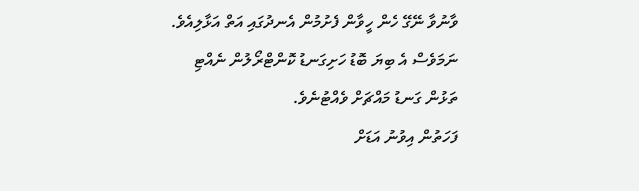ވާނުވާ ނޭގޭ ހެން ހީވާން ފެށުމުން އެނދުގައި އަތް އަޅާލިއެވެ. ނަމަވެސް އެ ބިޔަ ބޮޑު ހަށިގަނޑު ކޮންޓްރޯލުން ނެއްޓި ތަޅުން ގަނޑު މައްޗަށް ވެއްޓުނެވެ.
ފަހަތުން އިވުނު އަޑަށް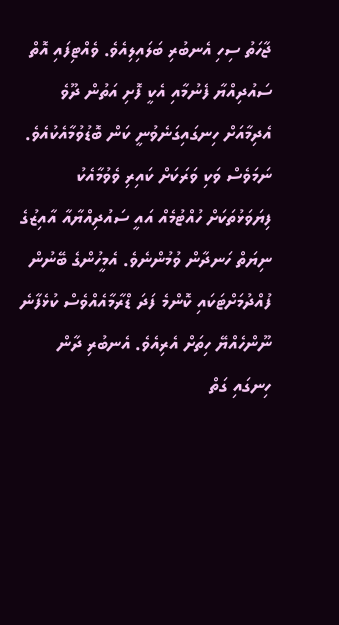ޖާހަތު ސިހި އެނބުރި ބަލައިލިއެވެ. ވެއްޓިފައި އޮތް ސައުދިއްޔާ ފެނުމާއި އެކީ ފޮށި އަތުން ދޫވެ އެދިމާއަށް ހިނގައިގަނެވުނީ ކަން ބޮޑުވުމާއެކުއެވެ. ނަމަވެސް ވަކި ވަރަކަށް ކައިރި ވެވުމާއެކު ފިޔަވަޅުތަކަށް ހުއްޓުމެއް އައީ ސައުދިއްޔާއާ އާއިޒުގެ ނިޔަތް ހަނދާން ވުމުންނެވެ. އެމީހުންގެ ބޭނުން ފުއްދުމަށްޓަކައި ކޮންމެ ފަދަ ޑްރާމާއެއްވެސް ކުޅެފާނެ ނޫންހެއްޔޭ ހިތަށް އެރިއެވެ. އެނބުރި ދާން ހިނގައި ގަތް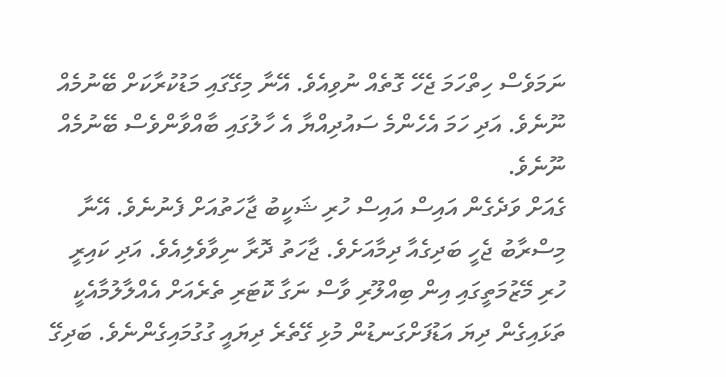ނަމަވެސް ހިތްހަމަ ޖެހޭ ގޮތެއް ނުވިއެވެ. އޭނާ މިގޭގައި މަޑުކުރާކަށް ބޭނުމެއް ނޫނެވެ. އަދި ހަމަ އެހެންމެ ސައުދިއްޔާ އެ ހާލުގައި ބާއްވާންވެސް ބޭނުމެއް ނޫނެވެ.
ގެއަށް ވަދެގެން އައިސް އައިސް ހުރި ޝަކީބު ޖާހަތުއަށް ފެނުނެވެ. އޭނާ މިސްރާބު ޖެހީ ބަދިގެއާ ދިމާއަށެވެ. ޖާހަތު ދޮރާ ނިވާވެލިއެވެ. އަދި ކައިރީ ހުރި މޭޒުމަތީގައި އިން ބިއްލޫރި ވާސް ނަގާ ކޮޓަރި ތެރެއަށް އެއްލާލުމާއެކީ ތަޅައިގެން ދިޔަ އަޑުފަށްގަނޑުން މުޅި ގޭތެރެ ދިޔައީ ގުގުމައިގެންނެވެ. ބަދިގޭ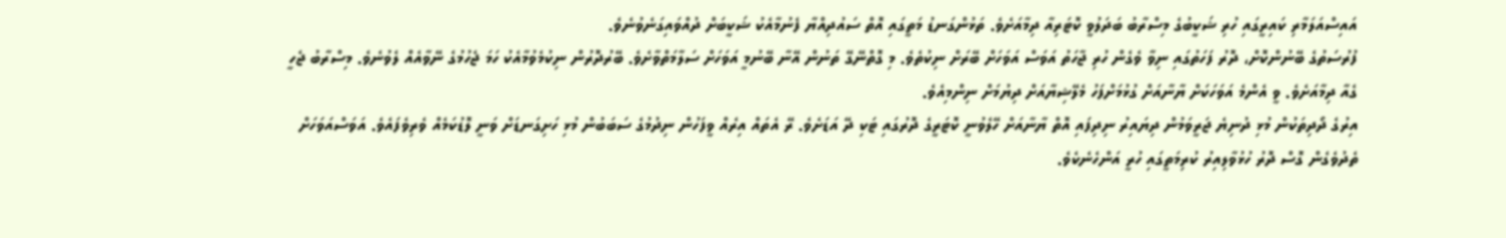އައިސްއަލަމާރި ކައިރީގައި ހުރި ޝަކީބުގެ މިސްރާބު ބަދަލުވީ ކޮޓަރިއާ ދިމާއަށެވެ. ތަޅުންގަނޑު މަތީގައި އޮތް ސައުދިއްޔާ ފެނުމާއެކު ޝަކީބަށް ދުއްވައިގަނެވުނެވެ.
ފުރުސަތުގެ ބޭނުންކޮށް، ދޮރު ފަހަތުގައި ނިވާ ވެގެން ހުރި ޖާހަތު އަވަސް އަވަހަށް ބޭރަށް ނިކުތެވެ. މި ގޮތްނޭގޭ ތަނުން އޭނާ ބޭނުމީ އަވަހަށް ސަލާމަތްވާށެވެ. ބޭރުދޮރުން ނިކުމެވުމާއެކު ހަމަ ޖެހުމުގެ ނޭވާއެއް ލެވުނެވެ. މިސްރާބު ޖެހީ ގެއާ ދިމާއަށެވެ. ވީ އެންމެ އަވަހަކަށް ޔާނާއަށް ގުޅުމަށްފަހު މެލޭޝިޔާއަށް ދިޔުމަށް ނިންމިއެވެ.
އިރުގެ ދޯދިތަކުން މުޅި ދުނިޔެ ޖަރީވަމުން ދިޔައިރު ނިދިފައި އޮތް ޔާނާއަށް ހޭލެވުނީ ކޮޓަރީގެ ދޮރުގައި ޓަކި ދޭ އަޑަށެވެ. ރޭ އެތައް އިރެއް ވީފަހުން ނިދުމުގެ ސަބަބުން މުޅި ހަށިގަނޑަށް ވަނީ ލޮޑުކަމެއް ވެރިވެފައެވެ. އަވަސްއަވަހަށް ތެދުވެގެން ގޮސް ދޮރު ހުޅުވާލިއިރު ކުރިމަތީގައި ހުރީ އަންހެނެކެވެ.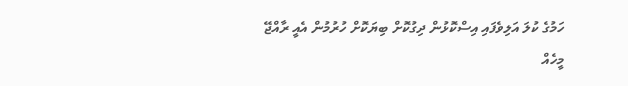ހަމުގެ ކުލަ އަލިވެފައި އިސްކޮޅުން ދިގުކޮށް ބިޔަކޮށް ހުރުމުން އެއީ ރާއްޖޭ މީހެއް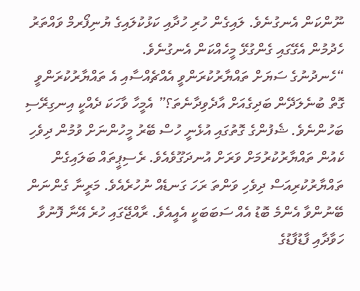ނޫންކަން އެނގުނެވެ. ލައިގެން ހުރި ހުދާއި ކަޅުކުލައިގެ ޔުނިފޯރމް ވައްތަރު ހެދުމުން އެގޭގައި ގެންގުޅޭ މީހެއްކަން އެނގުނެވެ.
“ހެނދުނުގެ ސަޔަށް ތައްޔާރުކުރަންވީ އެއްޗެއްސާއި އެ ތައްޔާރުކުރަންވީ ގޮތް ބުނެލަދޭން ބަދިގެއަށް އާދެވިދާނެތަ؟” އެމީހާ ވާހަކަ ދެއްކީ އިނގިރޭސި ބަހުންނެވެ. ޝެފުންގެ ގޮތުގައި އުޅެނީ ހުސް ބޭރު މީހުންނަށް ވުމުން ދިވެހި ކެއުން ތައްޔާރުކުރުމަށް ވަރަށް އުނދަގޫވެއެވެ. ރެސިޕީތައް ބަލައިގެން ތައްޔާރުކުރިއަސް ދިވެހި ވަންތަ ރަހަ ގަނޑެއް ނުހުރެއެވެ. މަރީނާ ގެންނަން ބޭނުންވާ އެންމެ ބޮޑު އެއް ސަބަބަކީ އެއީއެވެ. ރާއްޖޭގައި ހުރެ އޭނާ ފޮނުވާ ހަވާދާއި ފާޑުފާޑުގެ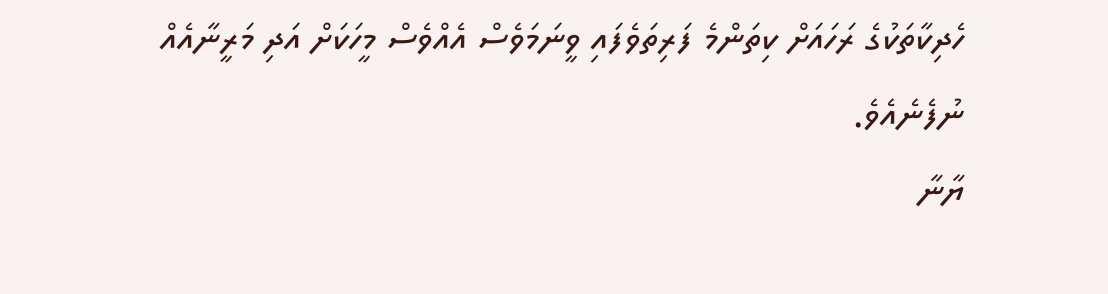ހެދިކާތަކުގެ ރަހައަށް ކިތަންމެ ފަރިތަވެފައި ވީނަމަވެސް އެއްވެސް މީހަކަށް އަދި މަރީނާއެއް ނުފެނެއެވެ.
ޔާނާ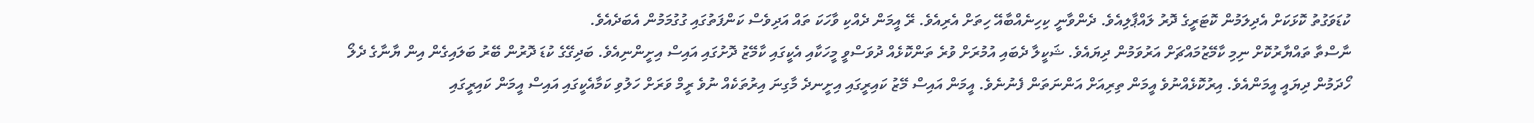ކުޑަވަގުތު ކޮޅަކަށް އެދިލަމުން ކޮޓަރީގެ ދޮރު ލައްޕާލިއެވެ. ދެންވާނީ ކިހިނެއްބާއޭ ހިތަށް އެރިއެވެ. ރޭ އީމަން ދެއްކި ވާހަކަ ތައް އަދިވެސް ކަންފަތުގައި ގުގުމަމުން އެބަދެއެވެ.
ނާސްތާ ތައްޔާރުކޮށް ނިމި ކާމޭޒުމައްޗަށް އަރުވަމުން ދިޔައެވެ. ޝަކީލާ ދެބައި އުމުރަށް ވުރެ ތަންކޮޅެއް ދުވަސްވީ މީހަކާއި އެކީގައި ކާމޭޒު ދޮށުގައި އައިސް އިށީންނިއެވެ. ބަދިގޭގެ ކުޑަ ދޮރުން ބޭރު ބަލައިގެން އިން ޔާނާގެ ދެލޯ ހޯދަމުން ދިޔައީ އީމަންއެވެ. އިރުކޮޅެއްނުވެ އީމަން ތިރިއަށް އަންނަތަން ފެނުނެވެ. އީމަން އައިސް މޭޒު ކައިރީގައި އިށީނދެ މާގިނަ އިރުތަކެއް ނުވެ ރީމް ވަރަށް ހަލުވި ކަމާއެކީގައި އައިސް އީމަން ކައިރީގައި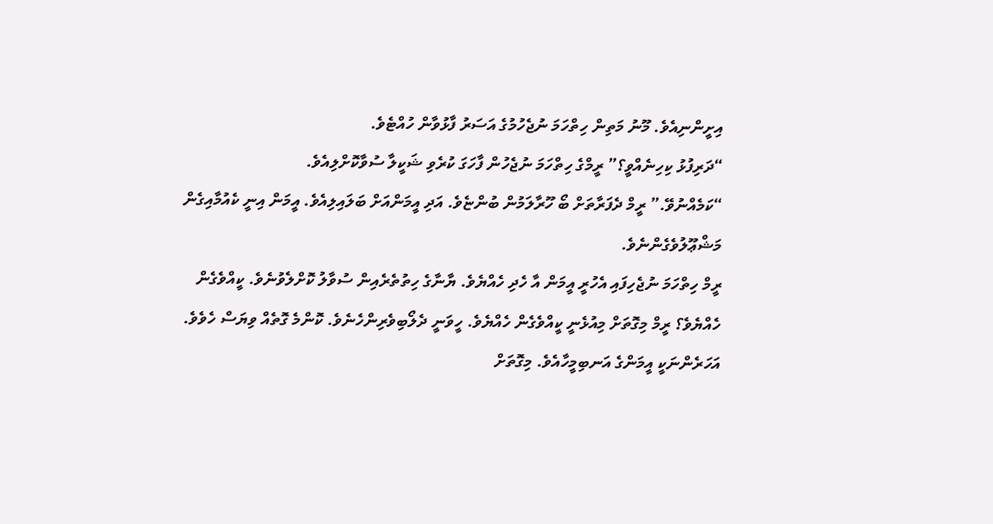އިށީންނިއެވެ. މޫނު މަތިން ހިތްހަމަ ނުޖެހުމުގެ އަސަރު ފާޅުވާން ހުއްޓެވެ.
“ދަރިފުޅު ކިހިނެއްވީ؟” ރީމްގެ ހިތްހަމަ ނުޖެހުން ފާހަގަ ކުރެވި ޝަކީލާ ސުވާކޮށްލިއެވެ.
“ކަމެއްނުވޭ.” ރީމް ދެފަރާތަށް ބޯ ހޫރާލަމުން ބުންޏެވެ. އަދި އީމަންއަށް ބަލައިލިއެވެ. އީމަން އިނީ ކެއުމާއިގެން މަޝްޢޫލުވެގެންނެވެ.
ރީމް ހިތްހަމަ ނުޖެހިފައި އެހުރީ އީމަން އާ ހެދި ހެއްޔެވެ. ޔާނާގެ ހިތުތެރެއިން ސުވާލު ކޮށްލެވުނެވެ. ކީއްވެގެން ހެއްޔެވެ؟ ރީމް މިގޮތަށް މިއުޅެނީ ކީއްވެގެން ހެއްޔެވެ. ހީވަނީ ދެލޯބިވެރިންހެނެވެ. ކޮންމެ ގޮތެއް ވިޔަސް ހެވެވެ. އަހަރެންނަކީ އީމަންގެ އަނބިމީހާއެވެ. މިގޮތަށް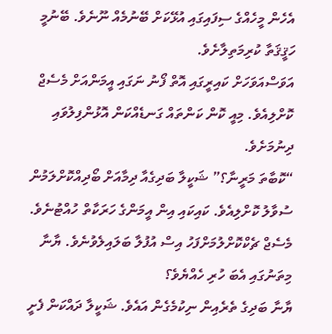އެހެން މީހެއްގެ ސިފައިގައި އުޅޭކަށް ބޭނުމެއް ނޫނެވެ. ބޭނުމީ ހަޤީޤަތާ ކުރިމަތިލާށެވެ.
އަވަސްއަވަހަށް ކައިރީގައި އޮތް ފޯނު ނަގައި އީމަންއަށް މެސެޖް ކޮށްލިއެވެ. މިއީ ކޮން ކަންތައް ގަނޑެއްކަން އޮޅުންފިލުވައި ދިނުމަށެވެ.
“ކޮބާތަ މަރީނާ؟” ޝަކީލާ ބަދިގެއާ ދިމާއަށް ބޯދިއްކޮށްލަމުން ސުވާލު ކޮށްލިއެވެ. ކައިކައި އިން އީމަންގެ ހަރަކާތް ހުއްޓުނެވެ. މެސެޖް ޗެކްކޮށްލުމަށްފަހު އިސް އުފުލާ ބަލައިލެވުނެވެ. ޔާނާ މިތަނުގައި އެބަ ހުރި ހެއްޔެވެ؟
ޔާނާ ބަދިގެ ތެރެއިން ނިކުމެގެން އައެވެ. ޝަކީލާ ދައްކަން ފެށީ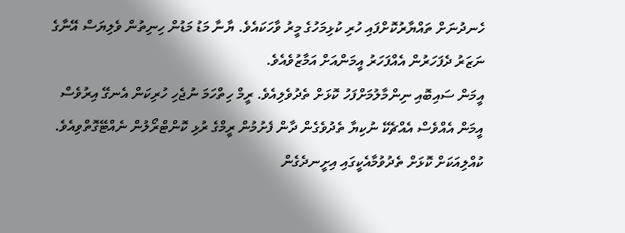ހެނދުނަށް ތައްޔާރުކޮށްފައި ހުރި ކުޅިމަހުގެ މީރު ވާހަކައެވެ. ޔާނާ މަޑު މަޑުން ހިނިތުން ވެލިޔަސް އޭނާގެ ނަޒަރު ދެފަހަރުން އެއްފަހަރު އީމަންއަށް އަމާޒުވެއެވެ.
އީމަން ސައިބޮއި ނިންމާލުމަށްފަހު ކޮޅަށް ތެދުވެލިއެވެ. ރީމް ހިތްހަމަ ނުޖެހި ހުރިކަން އެނގޭ އިރުވެސް އީމަން އެއްވެސް އެއްޗެކޭ ނުކިޔާ ތެދުވެގެން ދާން ފެށުމުން ރީމްގެ ރުޅި ކޮންޓްރޯލުން ނެއްޓޭގޮތްވިއެވެ. ކުއްލިއަކަށް ކޮޅަށް ތެދުވުމާއެކީގައި އިށީނދެގެން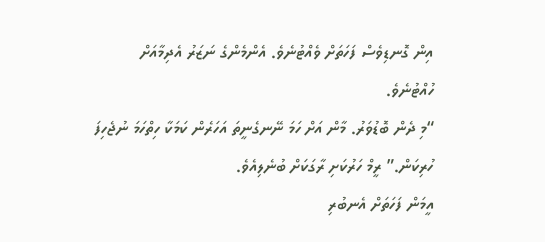އިން ގޮނޑިވެސް ފަހަތަށް ވެއްޓުނެވެ. އެންމެންގެ ނަޒަރު އެދިމާއަށް ހުއްޓުނެވެ.
“މި ދެން ބޮޑުވަރު. މާން އަށް ހަމަ ނޭނގެނީތަ އަހަރެން ކަމަކާ ހިތްހަމަ ނުޖެހިފަ ހުރިކަން.” ރީމް ހަރުކަށި ރާގަކަށް ބުނެލިއެވެ.
އީމަން ފަހަތަށް އެނބުރި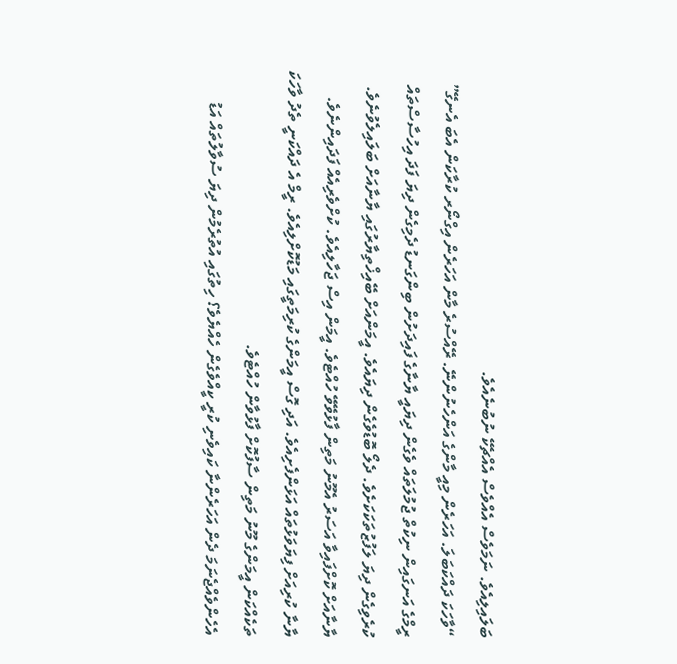ބަލައިލިއެވެ. ނަމަވެސް އެއްވެސް އެއްޗެކޭ ނުބުނެއެވެ.
“ވާހަކަ ދައްކަބަލަ. އަހަރެން މިއީ މާންގެ އަންހެނުންނޭ. ރޭއްސުރެ މާން އަހަރެން އިގްނޯރ ކުރާކަން އެބަ އެނގޭ” ރީމްގެ އަނގައިން ނިކުތް ޖުމުލަތައް ވެގެން ދިޔައީ ޔާނާގެ ފައިދަށުން ބިންގަނޑު ދެމިގެން ދިޔަ ފަދަ އިހުސާސްތައް ކުރެވިގެން ދިޔަ ލަފުޒުތަކަކަށެވެ. ދެލޯ ބޮޑުވެގެން ދިޔައެވެ. އީމަންއަށް ބޭއިޚްތިޔާރުގައި ޔާނާއަށް ބަލައިލެވުނެވެ.
ޔާނާއަށް ކޮށްފައިވާ އަސަރު އެމޫނު މަތިން ފާޅުވޭވޭ ހުއްޓެވެ. އީމަން އިސް ޖަހާލިއެވެ. ކުށްވެރިއެއް ފަދައިންނެވެ.
ޔާނާ ކުރިއަށް ފިޔަވަޅުތައް އަޅަންފެށިއެވެ. އަދި ގޮސް އީމަންގެ ކުރިމަތީގައި މަޑުކޮށްލިއެވެ. ރީމް އެ ދައްކަނީ ތެދު ވާހަކަ ތަކެއްކަން އީމަންގެ މޫނު މަތިން ސާފުކޮށް ފާޅުވާން ހުއްޓެވެ.
އެހެންވެއްޖެނަމަ ދެން އަހަރެންނާ ކައިވެނި ކުރީ ކީއްވެގެން ހެއްޔެވެ؟ ހިތުގައި އުތުރެމުން ދިޔަ ސުވާލުތައް އަޑު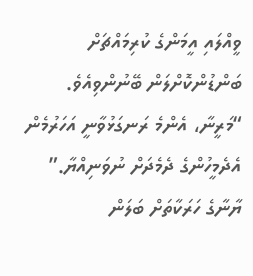ވީއްލައި އީމަންގެ ކުރިމައްޗަށް ބަންޑުންކޮށްލަން ބޭނުންވިއެވެ.
“މަރީނާ، އެންމެ ރަނގަޅުވާނީ އަހަރުމެން އެދެމީހުންގެ ދެމެދަށް ނުވަނިއްޔާ.” ޔާނާގެ ހަރަކާތަށް ބަލަން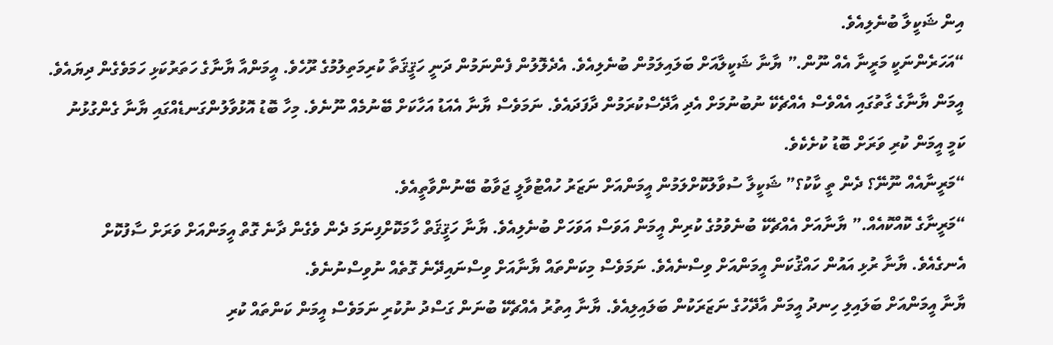އިން ޝަކީލާ ބުނެލިއެވެ.
“އަހަރެންނަކީ މަރީނާ އެއް ނޫން.” ޔާނާ ޝަކީލާއަށް ބަލައިލަމުން ބުނެލިއެވެ. އެދެލޮލުން ފެންނަމުން ދަނީ ހަޤީޤަތާ ކުރިމަތިލުމުގެ ރޫހެވެ. އީމަންއާ ޔާނާގެ ހަތަރުކަޅި ހަމަވެގެން ދިޔައެވެ. އީމަން ޔާނާގެ ގާތުގައި އެއްވެސް އެއްޗެކޭ ނުބުނުމަށް އެދި އާދޭސްކުރަމުން ދާފަދައެވެ. ނަމަވެސް ޔާނާ އެއަޑު އަހާކަށް ބޭނުމެއް ނޫނެވެ. މިހާ ބޮޑު އޮޅުވާލުންގަނޑެއްގައި ޔާނާ ގެންގުޅުނު ކަމީ އީމަން ކުރި ވަރަށް ބޮޑު ކުށެކެވެ.
“މަރީނާއެއް ނޫނޭ؟ ދެން ތީ ކާކު؟” ޝަކީލާ ސުވާލުކޮށްލަމުން އީމަންއަށް ނަޒަރު ހުއްޓުވާލީ ޖަވާބު ބޭނުންވާތީއެވެ.
“މަރީނާގެ ކޮއްކޮއެއް.” ޔާނާއަށް އެއްޗެކޭ ބުނެވުމުގެ ކުރިން އީމަން އަވަސް އަވަހަށް ބުނެލިއެވެ. ޔާނާ ހަޤީޤަތް ހާމަކޮށްފިނަމަ ދެން ވެގެން ދާނެ ގޮތް އީމަންއަށް ވަރަށް ސާފުކޮށް އެނގެއެވެ. ޔާނާ ރުޅި އައުން ހައްޤުކަން އީމަންއަށް ވިސްނެއެވެ. ނަމަވެސް މިކަންތައް ޔާނާއަށް ވިސްނައިދޭނެ ގޮތެއް ނުވިސްނުނެވެ.
ޔާނާ އީމަންއަށް ބަލައިލި ހިނދު އީމަން އާދޭހުގެ ނަޒަރަކުން ބަލައިލިއެވެ. ޔާނާ އިތުރު އެއްޗެކޭ ބުނަން ގަސްދު ނުކުރި ނަމަވެސް އީމަން ކަންތައް ކުރި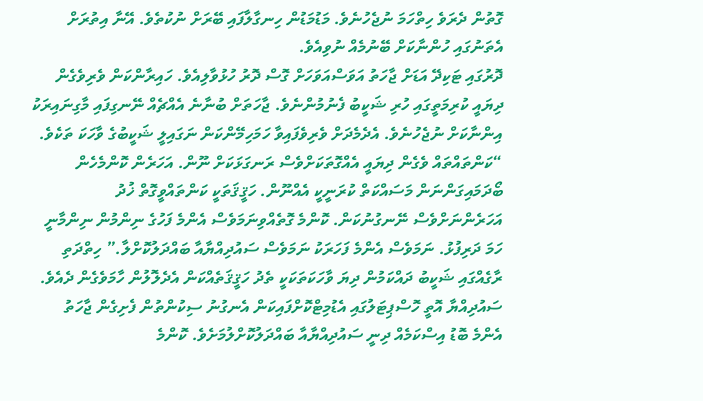ގޮތުން ދެރަވެ ހިތްހަމަ ނުޖެހުނެވެ. މަޑުމަޑުން ހިނގާލާފައި ބޭރަށް ނުކުތެވެ. އޭނާ އިތުރަށް އެތަނުގައި ހުންނާކަށް ބޭނުމެއް ނުވިއެވެ.
ދޮރުގައި ޓަކިދޭ އަޑަށް ޖާހަތު އަވަސްއަވަހަށް ގޮސް ދޮރު ހުޅުވާލިއެވެ. ހައިރާންކަން ވެރިވެގެން ދިޔައީ ކުރިމަތީގައި ހުރި ޝަކީބު ފެނުމުންނެވެ. ޖާހަތަށް ބުނާނެ އެއްޗެއް ނޭނގިފައި މާގިނައިރަކު އިންނާކަށް ނުޖެހުނެވެ. އެދެމެދަށް ވެރިވެފައިވާ ހަމަހިމޭންކަން ނަގައިލީ ޝަކީބުގެ ވާހަކަ ތަކެވެ.
“ކަންތައްތައް ވެގެން ދިޔައީ އެއްގޮތަކަށްވެސް ރަނގަޅަކަށް ނޫން. އަހަރެން ކޮންމެހެން ބޯދަމައިގަންނަން މަސައްކަތް ކުރަނީކީ އެއްނޫން. ހަޤީޤަތަކީ ކަންތައްވީގޮތް ޚުދު އަހަރެންނަށްވެސް ނޭނގުނުކަން. ކޮންމެ ގޮތެއްވިނަމަވެސް އެންމެ ފަހުގެ ނިންމުން ނިންމާނީ ހަމަ ދަރިފުޅު. ނަމަވެސް އެންމެ ފަހަރަކު ނަމަވެސް ސައުދިއްޔާއާ ބައްދަލުކޮށްލާ.” ހިތްދަތި ރާގެއްގައި ޝަކީބު ދައްކަމުން ދިޔަ ވާހަކަތަކަކީ ތެދު ހަޤީޤަތެއްކަން އެދެލޮލުން ހާމަވެގެން ދެއެވެ.
ސައުދިއްޔާ އޮތީ ހޮސްޕިޓަލުގައި އެޑުމިޓްކޮށްފައިކަން އެނގުނު ސިކުންތުން ފެށިގެން ޖާހަތު އެންމެ ބޮޑު އިސްކަމެއް ދިނީ ސައުދިއްޔާއާ ބައްދަލުކޮށްލުމަށެވެ. ކޮންމެ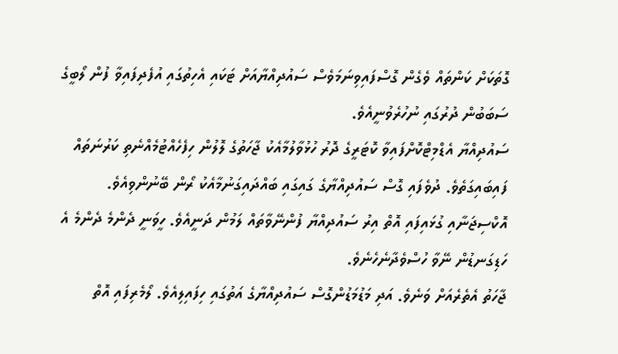ގޮތަކަށް ކަންތައް ވެގެން ގޮސްފައިވިނަމަވެސް ސައުދިއްޔާއަށް ޓަކައި އެހިތުގައި އުފެދިފައިވާ ފުން ލޯބީގެ ސަބަބުން ދުރުގައި ނުހުރެވުނީއެވެ.
ސައުދިއްޔާ އެޑްމިޓްކޮށްފައިވާ ކޮޓަރީގެ ދޮރު ހުޅުވާލުމާއެކު ޖާހަތުގެ ލޮލުން ހިފެހެއްޓުމެއްނެތި ކަރުނަތައް ފައިބައިގަތެވެ. ދުވެފައި ގޮސް ސައުދިއްޔާގެ ގައިގައި ބައްދައިގަނުމާއެކު ރޯން ބޭނުންވިއެވެ. އޮކްސިޖަނާއި ގުޅައިފައި އޮތް އިރު ސައުދިއްޔާ ފުންނޭވާތައް ލަމުން ދަނީއެވެ. ހީވަނީ ދެންމެ ދެންމެ އެ ހަޑިގަނޑުން ނޭވާ ހުސްވެދާނެހެނެވެ.
ޖާހަތު އެތެރެއަށް ވަނެވެ. އަދި މަޑުމަޑުންގޮސް ސައުދިއްޔާގެ އަތުގައި ހިފައިލިއެވެ. ލޯމެރިފައި އޮތް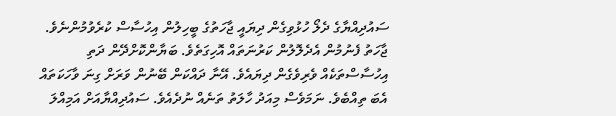ސައުދިއްޔާގެ ދެލޯ ހުޅުވިގެން ދިޔައީ ޖާހަތުގެ ބީހިލުން އިހުސާސް ކުރެވުމުންނެވެ. ޖާހަތު ފެނުމުން އެދެލޮލުން ކަރުނަތައް އޮހިގަތެވެ. ބަޔާންކޮށްދޭން ދަތި އިހުސާސްތަކެއް ވެރިވެގެން ދިޔައެވެ. އޭނާ ދައްކަން ބޭނުން ވަރަށް ގިނަ ވާހަކަތައް އެބަ ތިއްބެވެ. ނަމަވެސް މިއަދު ހާލަތު ތަނެއް ނުދެއެވެ. ސައުދިއްޔާއަށް އަމިއްލަ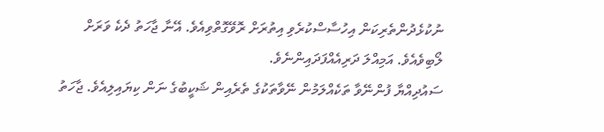ނުކުޅެދުންތެރިކަން އިހުސާސްކުރެވި އިތުރަށް ރޮވޭގޮތްވިއެވެ. އޭނާ ޖާހަތު ދެކެ ވަރަށް ލޯބިވެއެވެ. އަމިއްލަ ދަރިއެއްފަދައިންނެވެ.
ސައުދިއްޔާ ފުންނޭވާ ތަކެއްލަމުން ނޭވާތަކުގެ ތެރެއިން ޝަކީބުގެ ނަން ކިޔައިލިއެވެ. ޖާހަތު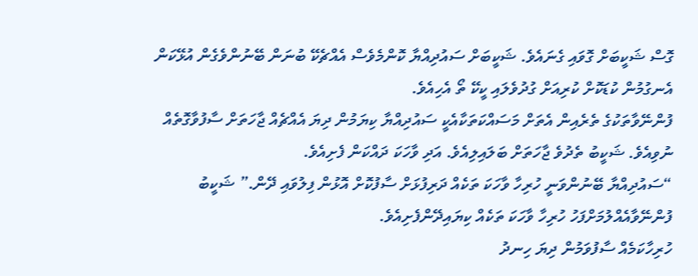ގޮސް ޝަކީބަށް ގޮވައި ގެނައެވެ. ޝަކީބަށް ސައުދިއްޔާ ކޮންމެވެސް އެއްޗެކޭ ބުނަން ބޭނުންވެގެން އުޅޭކަން އެނގުމުން ކުޑަކޮށް ކުރިއަށް ގުދުވެލައި ކީކޭ ތޯ އެހިއެވެ.
ފުންނޭވާތަކުގެ ތެރެއިން އެތަށް މަސައްކަތަކާއެކީ ސައުދިއްޔާ ކިޔަމުން ދިޔަ އެއްޗެއް ޖާހަތަށް ސާފުވާގޮތެއް ނުވިއެވެ. ޝަކީބު ތެދުވެ ޖާހަތަށް ބަލައިލިއެވެ. އަދި ވާހަކަ ދައްކަން ފެށިއެވެ.
“ސައުދިއްޔާ ބޭނުންވަނީ ހުރިހާ ވާހަކަ ތަކެއް ދަރިފުޅަށް ސާފުކޮށް އޮޅުން ފިލުވައި ދޭން.” ޝަކީބު ފުންނޭވާއެއްލުމަށްފަހު ހުރިހާ ވާހަކަ ތަކެއް ކިޔައިދޭންފެށިއެވެ.
ހުރިހާކަމެއް ސާފުވަމުން ދިޔަ ހިނދު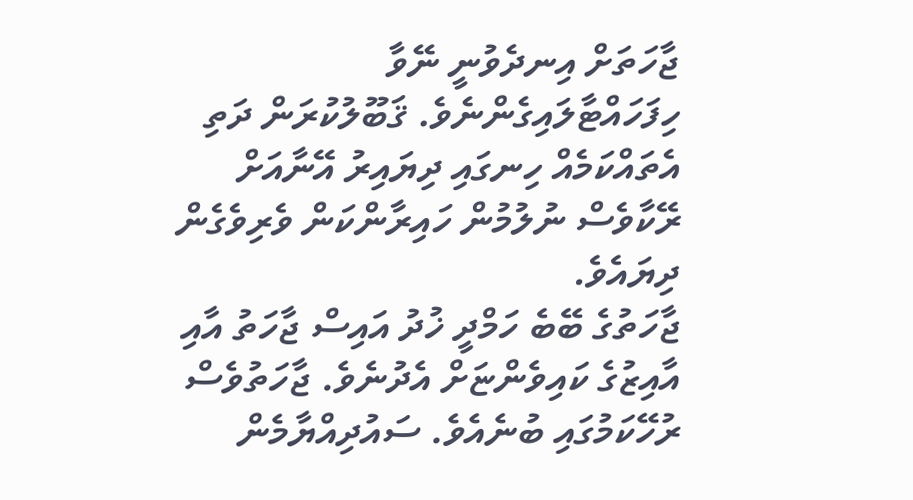ޖާހަތަށް އިނދެވުނީ ނޭވާ ހިފަހައްޓާލައިގެންނެވެ. ޤަބޫލުކުރަން ދަތި އެތައްކަމެއް ހިނގައި ދިޔައިރު އޭނާއަށް ރޭކާވެސް ނުލުމުން ހައިރާންކަން ވެރިވެގެން ދިޔައެވެ.
ޖާހަތުގެ ބޭބެ ހަމްދީ ޚުދު އައިސް ޖާހަތު އާއި އާއިޒުގެ ކައިވެންޏަށް އެދުނެވެ. ޖާހަތުވެސް ރުހޭކަމުގައި ބުނެއެވެ. ސައުދިއްޔާމެން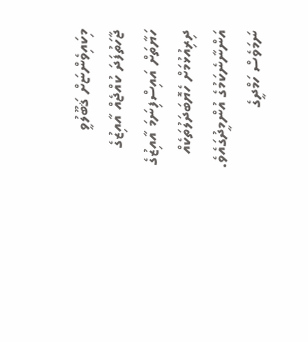މިކައިވެންޏަށް ޤަބޫލުވީ ޖާހަތުފަދަ ކުއްޖެއް އާއިޒުގެ ހަޔާތަށް އައިސްފިނަމަ އާއިޒުގެ ދިރިއުޅުމަށް ހެޔޮބަދަލުތަކެއް އަންނާނެކަމުގެ އުންމީދުގައެވެ. ނަމަވެސް ހަމްދީގެ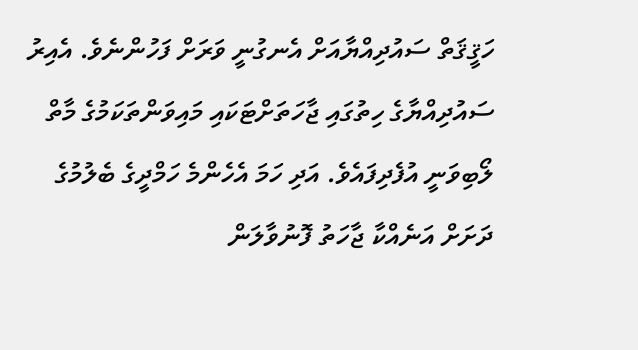ހަޤީޤަތް ސައުދިއްޔާއަށް އެނގުނީ ވަރަށް ފަހުންނެވެ. އެއިރު ސައުދިއްޔާގެ ހިތުގައި ޖާހަތަށްޓަކައި މައިވަންތަކަމުގެ މާތް ލޯބިވަނީ އުފެދިފައެވެ. އަދި ހަމަ އެހެންމެ ހަމްދީގެ ބެލުމުގެ ދަށަށް އަނެއްކާ ޖާހަތު ފޮނުވާލަން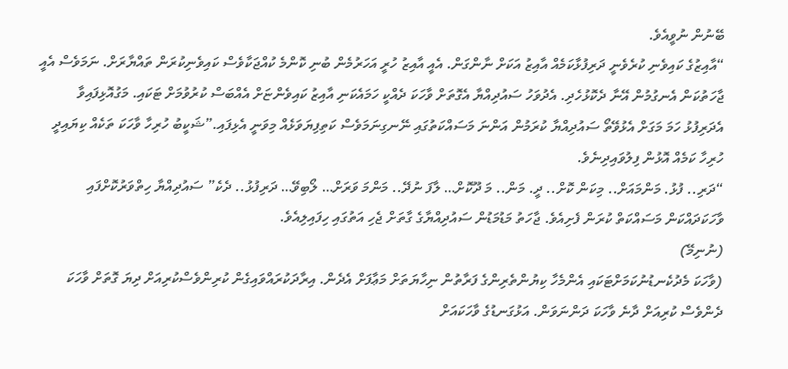ބޭނުން ނުވީއެވެ.
“އާއިޒުގެ ކައިވެނި ކުރެވެނީ ދަރިފުޅާކަމެއް އާއިޒު އަކަށް ނާންގަން. އެއީ އާއިޒު ހުރީ އަހަރުމެން ބުނި ކޮންމެ ކުއްޖަކާވެސް ކައިވެނިކުރަން ތައްޔާރަށް. ނަމަވެސް އެއީ ޖާހަތުކަން އެނގުމުން އޭނާ ދެކޮޅުހެދި. އެދުވަހު ސައުދިއްޔާ އެގޮތަށް ވާހަކަ ދެއްކީ ހަމައެކަނި އާއިޒު ކައިވެންޏަށް އެއްބަސް ކުރުވުމަށް ޓަކައި. މަގުއޮޅިފައިވާ އެދަރިފުޅު ހަމަ މަގަށް އެޅުވޭތޯ ސައުދިއްޔާ ކުރަމުން އަންނަ މަސައްކަތުގައި ނޭނގިނަމަވެސް ކަތިފިޔަވަޅެއް މިވަނީ އެޅިފައި.”ޝަކީބު ހުރިހާ ވާހަކަ ތަކެއް ކިޔައިދީ ހުރިހާ ކަމެއް އޮޅުން ފިލުވައިދިނެވެ.
“ދަރި.. ފުޅު. މަންމައަށް.. މިކަން ކޮށް.. ދީ. މަން.. މަ ދޫކޮށް… ލާފަ ނުދޭ.. މަންމަ ވަރަށް… ލޯބިވޭ… ދަރިފުޅު.. ދެކެ” ސައުދިއްޔާ ހިތްވަރުކޮށްފައި ވާހަކަދައްކަން މަސައްކަތް ކުރަން ފެށިއެވެ. ޖާހަތު މަޑުމަޑުން ސައުދިއްޔާގެ ގާތަށް ޖެހި އަތުގައި ހިފައިލިއެވެ.
(ނުނިމޭ)
(ވާހަކަ މެދުކެނޑުނުކަމަށްޓަކައި އެންމެހާ ކިޔުންތެރިންގެ ފަރާތުން ނިހާޔަތަށް މަޢާފަށް އެދެން. އިރާދަކުރައްވައިގެން ކުރިންވެސްކުރިއަށް ދިޔަ ގޮތަށް ވާހަކަ ދެންވެސް ކުރިއަށް ދާނެ ވާހަކަ ދަންނަވަން. އަޅުގަނޑުގެ ވާހަކައަށް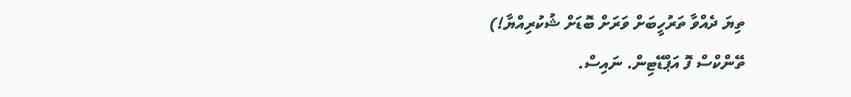ތިޔަ ދެއްވާ ތަރުހީބަށް ވަރަށް ބޮޑަށް ޝުކުރިއްޔާ!)
ތޭންކްސް ފޮ އަޕްޑޭޓިން. ނައިސް.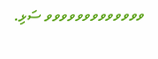ވވވވވވވވވވވވވ ސަޅި.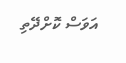އަވަސް ކޮށްދޭތި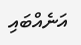އަނެއްބައި